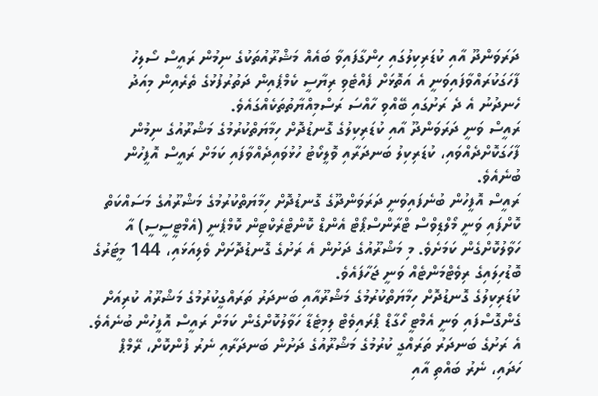ދަރަވަންދޫ އާއި ކުޑަރިކިލުގައި ހިންގާފައިވާ ބައެއް މަޝްރޫއުތަކުގެ ނިމުން ރައީސް ސޯލިހު ފާހަގަކުރައްވާފައިވަނީ އެ އަތޮޅަށް ފެއްޓެވި ރިޔާސީ ކެމްޕެއިން ދަތުރުފުޅުގެ ތެރެއިން މިއަދު ހެނދުނު އެ ދެ ރަށުގައި ބޭއްވި ހާއްސަ ރަސްމިއްޔާތުތަކެއްގައެވެ.
ރައީސް ވަނީ ދަރަވަންދޫ އާއި ކުޑަރިކިލުގެ ގޮނޑުދޮށް ހިމާޔަތްކުރުމުގެ މަޝްރޫއުގެ ނިމުން ފާހަގަކޮށްދެއްވައި، ކުޑަރިކިލު ބަނދަރާއި ވޮލީކޯޓު ހުޅުވައިދެއްވާފައި ކަމަށް ރައީސް އޮފީހުން ބުނެއެވެ.
ރައީސް އޮފީހުން ބުނެފައިވަނީ ދަރަވަންދޫގެ ގޮނޑުދޮށް ހިމާޔަތްކުރުމުގެ މަޝްރޫއުގެ މަސައްކަތް ކޮށްފައި ވަނީ މޯލްޑިވްސް ޓްރާންސްޕޯޓް އެންޑް ކޮންޓްރެކްޓިން ކޮމްޕެނީ (އެމްޓީސީސީ) އާ ހަވާލުކޮށްގެން ކަމަށެވެ. މި މަޝްރޫއުގެ ދަށުން އެ ރަށުގެ ގޮނޑުދޮށަށް ވެލިއަޅައި، 144 މީޓަރުގެ ބޮޑުހިލައިގެ ރިވެޓްމަންޓެއް ވަނީ ޖަހާފައެވެ.
ކުޑަރިކިލުގެ ގޮނޑުދޮށް ހިމާޔަތްކުރުމުގެ މަޝްރޫއާއި ބަނދަރު ތަރައްގީކުރުމުގެ މަޝްރޫއު ކުރިއަށް ގެންގޮސްފައި ވަނީ އެމްޓީ ހޯގާޑް ޕްރައިވެޓް ލިމިޓެޑާ ހަވާލުކޮށްގެން ކަމަށް ރައީސް އޮފީހުން ބުނެއެވެ. އެ ރަށުގެ ބަނދަރު ތަރައްގީ ކުރުމުގެ މަޝްރޫއުގެ ދަށުން ބަނދަރާއި ނެރު ފުންކޮށް، ރޭމްޕް ހަދައި، ނެރު ބައްތި އާއި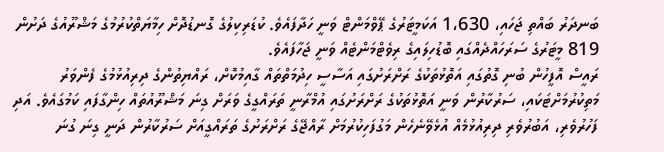ބަނދަރު ބައްތި ޖަހައި، 1،630 އަކަމީޓަރުގެ ޕޭވްމަންޓް ވަނީ ހަދާފައެވެ. ކުޑަރިކިލުގެ ގޮނޑުދޮށް ހިމާޔަތްކުރުމުގެ މަޝްރޫއުގެ ދަށުން 819 މީޓަރުގެ ސަރަހައްދެއްގައި ބޮޑުހިލައިގެ ރިވެޓްމަންޓެއް ވަނީ ޖަހާފައެވެ.
ރައީސް އޮފީހުން ބުނި ގޮތުގައި އަތޮޅުތަކުގެ ރަށްރަށުގައި އަސާސީ ހިދުމަތްތައް ގާއިމުކޮށް، ރައްޔިތުންގެ ދިރިއުޅުމުގެ ފެންވަރު މަތިކުރުމަށްޓަކައި، ސަރުކާރުން ވަނީ އަތޮޅުތަކުގެ ރަށްރަށުގައި އުމްރާނީ ތަރައްގީގެ ވަރަށް ގިނަ މަޝްރޫއުތައް ހިންގާފައި ކަމުގައެވެ. އަދި ފަހުރުވެރި، އަބުރުވެރި ދިރިއުޅުމެއް އުޅެވޭނެހެން މަގުފަހިކުރުމަށް ރާއްޖޭގެ ރަށްރަށުގެ ތަރައްގީއަށް ސަރުކާރުން ދަނީ ގިނަ ގުނަ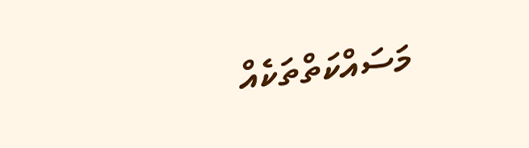މަސައްކަތްތަކެއް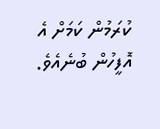ކުރަމުން ކަމަށް އެ އޮފީހުން ބުނެއެވެ.